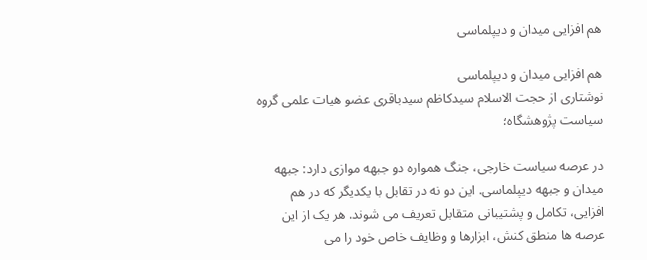هم افزایی میدان و دیپلماسی

هم افزایی میدان و دیپلماسی
نوشتاری از حجت الاسلام سیدکاظم سیدباقری عضو هیات علمی گروه سیاست پژوهشگاه؛

در عرصه سیاست خارجی، جنگ همواره دو جبهه موازی دارد: جبهه میدان و جبهه دیپلماسی. این دو نه در تقابل با یکدیگر که در هم افزایی، تکامل و پشتیبانی متقابل تعریف می شوند. هر یک از این عرصه ها منطق کنش، ابزارها و وظایف خاص خود را می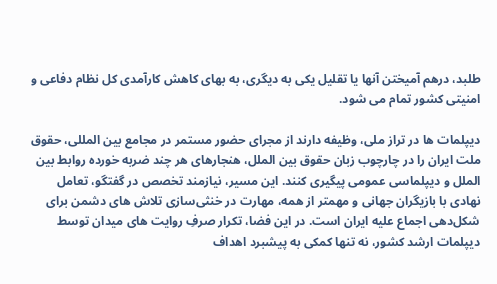طلبد، درهم آمیختن آنها یا تقلیل یکی به دیگری، به بهای کاهش کارآمدی کل نظام دفاعی و امنیتی کشور تمام می شود.

دیپلمات ها در تراز ملی، وظیفه دارند از مجرای حضور مستمر در مجامع بین المللی، حقوق ملت ایران را در چارچوب زبان حقوق بین الملل، هنجارهای هر چند ضربه خورده روابط بین الملل و دیپلماسی عمومی پیگیری کنند. این مسیر، نیازمند تخصص در گفتگو، تعامل نهادی با بازیگران جهانی و مهمتر از همه، مهارت در خنثی‌سازی تلاش های دشمن برای شکل‌دهی اجماع علیه ایران است. در این فضا، تکرار صرفِ روایت های میدان توسط دیپلمات ارشد کشور، نه تنها کمکی به پیشبرد اهداف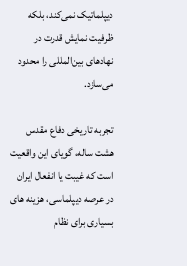دیپلماتیک نمی‌کند، بلکه ظرفیت نمایش قدرت در نهادهای بین‌المللی را محدود می‌سازد.

تجربه تاریخی دفاع مقدس هشت ساله، گویای این واقعیت است که غیبت یا انفعال ایران در عرصه دیپلماسی، هزینه‌ های بسیاری برای نظام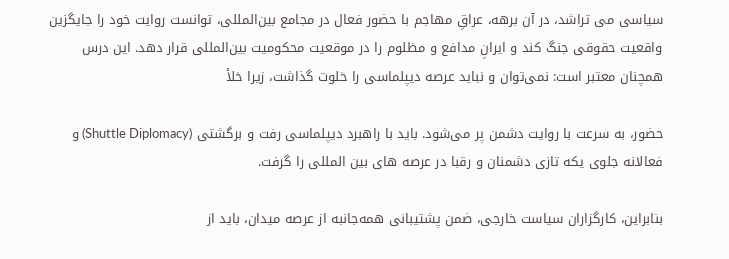سیاسی می تراشد، در آن برهه، عراقِ مهاجم با حضور فعال در مجامع بین‌المللی، توانست روایت خود را جایگزین واقعیت حقوقی جنگ کند و ایرانِ مدافع و مظلوم را در موقعیت محکومیت بین‌المللی قرار دهد. این درس همچنان معتبر است: نمی‌توان و نباید عرصه دیپلماسی را خلوت گذاشت، زیرا خلأ

حضور، به سرعت با روایت دشمن پر می‌شود. باید با راهبرد دیپلماسی رفت و برگشتی (Shuttle Diplomacy) و فعالانه جلوی یکه تازی دشمنان و رقبا در عرصه های بین المللی را گرفت.

بنابراین، کارگزاران سیاست خارجی، ضمن پشتیبانی همه‌جانبه از عرصه میدان، باید از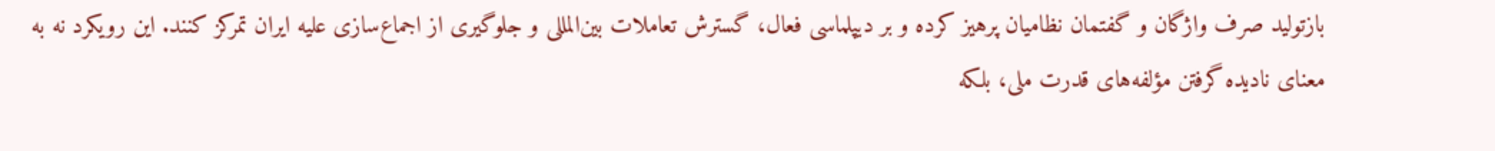بازتولید صرف واژگان و گفتمان نظامیان پرهیز کرده و بر دیپلماسی فعال، گسترش تعاملات بین‌المللی و جلوگیری از اجماع‌سازی علیه ایران تمرکز کنند. این رویکرد نه به معنای نادیده گرفتن مؤلفه‌های قدرت ملی، بلکه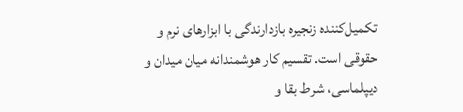تکمیل‌کننده زنجیره بازدارندگی با ابزارهای نرم و حقوقی است. تقسیم کار هوشمندانه میان میدان و دیپلماسی، شرط بقا و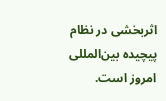اثربخشی در نظام پیچیده بین‌المللی امروز است.